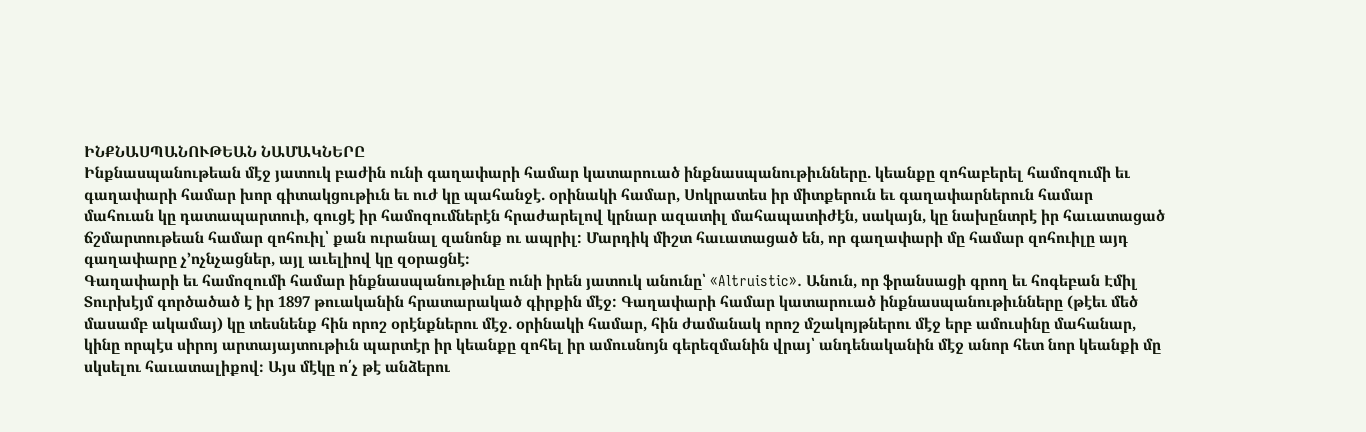ԻՆՔՆԱՍՊԱՆՈՒԹԵԱՆ ՆԱՄԱԿՆԵՐԸ
Ինքնասպանութեան մէջ յատուկ բաժին ունի գաղափարի համար կատարուած ինքնասպանութիւնները. կեանքը զոհաբերել համոզումի եւ գաղափարի համար խոր գիտակցութիւն եւ ուժ կը պահանջէ. օրինակի համար, Սոկրատես իր միտքերուն եւ գաղափարներուն համար մահուան կը դատապարտուի, գուցէ իր համոզումներէն հրաժարելով կրնար ազատիլ մահապատիժէն, սակայն, կը նախընտրէ իր հաւատացած ճշմարտութեան համար զոհուիլ՝ քան ուրանալ զանոնք ու ապրիլ: Մարդիկ միշտ հաւատացած են, որ գաղափարի մը համար զոհուիլը այդ գաղափարը չ՚ոչնչացներ, այլ աւելիով կը զօրացնէ։
Գաղափարի եւ համոզումի համար ինքնասպանութիւնը ունի իրեն յատուկ անունը՝ «Altruistic». Անուն, որ ֆրանսացի գրող եւ հոգեբան Էմիլ Տուրխէյմ գործածած է իր 1897 թուականին հրատարակած գիրքին մէջ: Գաղափարի համար կատարուած ինքնասպանութիւնները (թէեւ մեծ մասամբ ակամայ) կը տեսնենք հին որոշ օրէնքներու մէջ. օրինակի համար, հին ժամանակ որոշ մշակոյթներու մէջ երբ ամուսինը մահանար, կինը որպէս սիրոյ արտայայտութիւն պարտէր իր կեանքը զոհել իր ամուսնոյն գերեզմանին վրայ՝ անդենականին մէջ անոր հետ նոր կեանքի մը սկսելու հաւատալիքով։ Այս մէկը ո՛չ թէ անձերու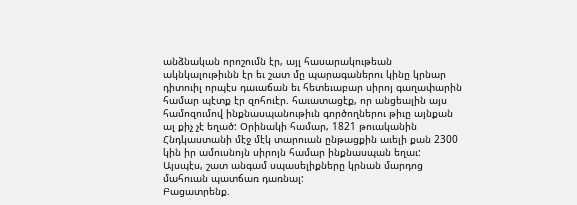անձնական որոշումն էր, այլ հասարակութեան ակնկալութիւնն էր եւ շատ մը պարագաներու կինը կրնար դիտուիլ որպէս դաւաճան եւ հետեւաբար սիրոյ գաղափարին համար պէտք էր զոհուէր. հաւատացէք, որ անցեալին այս համոզումով ինքնասպանութիւն գործողներու թիւը այնքան ալ քիչ չէ եղած: Օրինակի համար, 1821 թուականին Հնդկաստանի մէջ մէկ տարուան ընթացքին աւելի քան 2300 կին իր ամուսնոյն սիրոյն համար ինքնասպան եղաւ: Այսպէս, շատ անգամ սպասելիքները կրնան մարդոց մահուան պատճառ դառնալ:
Բացատրենք.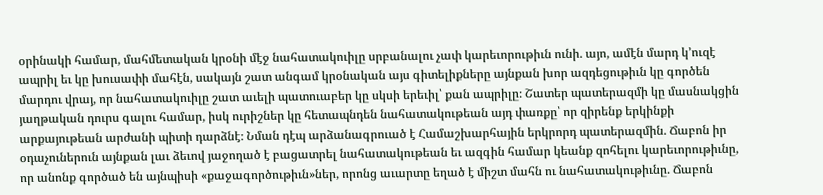օրինակի համար, մահմետական կրօնի մէջ նահատակուիլը սրբանալու չափ կարեւորութիւն ունի. այո, ամէն մարդ կ՚ուզէ ապրիլ եւ կը խուսափի մահէն, սակայն շատ անգամ կրօնական այս գիտելիքները այնքան խոր ազդեցութիւն կը գործեն մարդու վրայ, որ նահատակուիլը շատ աւելի պատուաբեր կը սկսի երեւիլ՝ քան ապրիլը։ Շատեր պատերազմի կը մասնակցին յաղթական դուրս գալու համար, իսկ ուրիշներ կը հետապնդեն նահատակութեան այդ փառքը՝ որ զիրենք երկինքի արքայութեան արժանի պիտի դարձնէ։ Նման դէպ արձանագրուած է Համաշխարհային երկրորդ պատերազմին. Ճաբոն իր օդաչուներուն այնքան լաւ ձեւով յաջողած է բացատրել նահատակութեան եւ ազգին համար կեանք զոհելու կարեւորութիւնը, որ անոնք գործած են այնպիսի «քաջագործութիւն»ներ, որոնց աւարտը եղած է միշտ մահն ու նահատակութիւնը. Ճաբոն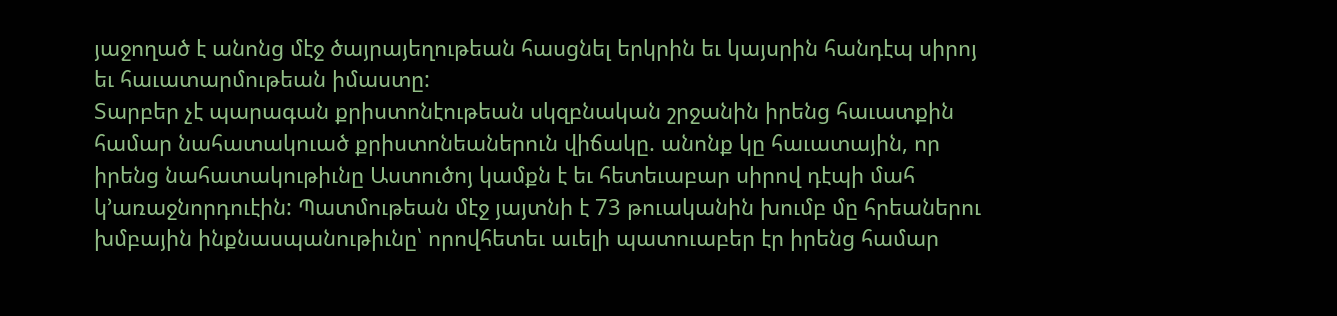յաջողած է անոնց մէջ ծայրայեղութեան հասցնել երկրին եւ կայսրին հանդէպ սիրոյ եւ հաւատարմութեան իմաստը:
Տարբեր չէ պարագան քրիստոնէութեան սկզբնական շրջանին իրենց հաւատքին համար նահատակուած քրիստոնեաներուն վիճակը. անոնք կը հաւատային, որ իրենց նահատակութիւնը Աստուծոյ կամքն է եւ հետեւաբար սիրով դէպի մահ կ՚առաջնորդուէին: Պատմութեան մէջ յայտնի է 73 թուականին խումբ մը հրեաներու խմբային ինքնասպանութիւնը՝ որովհետեւ աւելի պատուաբեր էր իրենց համար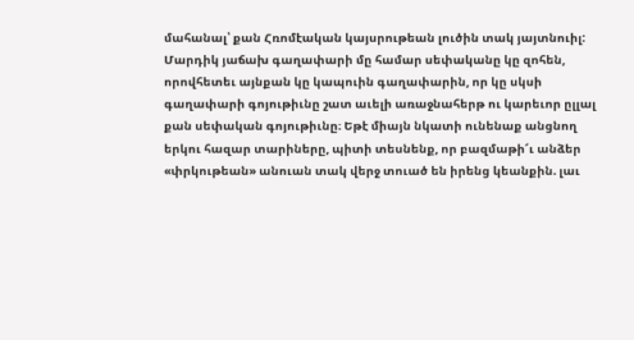մահանալ՝ քան Հռոմէական կայսրութեան լուծին տակ յայտնուիլ:
Մարդիկ յաճախ գաղափարի մը համար սեփականը կը զոհեն, որովհետեւ այնքան կը կապուին գաղափարին, որ կը սկսի գաղափարի գոյութիւնը շատ աւելի առաջնահերթ ու կարեւոր ըլլալ քան սեփական գոյութիւնը։ Եթէ միայն նկատի ունենաք անցնող երկու հազար տարիները, պիտի տեսնենք, որ բազմաթի՜ւ անձեր «փրկութեան» անուան տակ վերջ տուած են իրենց կեանքին. լաւ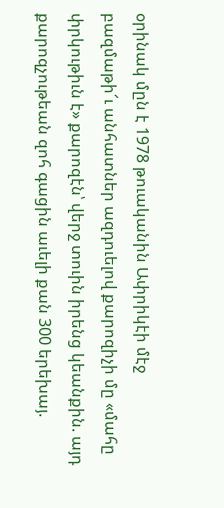օրինակ մըն է 1978 թուականին Ափրիկէի մէջ բազմաթի՜ւ անհատներ ազդուելով քարոզիչի մը «մահը փրկութիւն է» քարոզէն՝ վերջ տուին իրենց կեանքին. այդ քարոզչութեան զոհ գացին աւելի քան 300 երեխայ.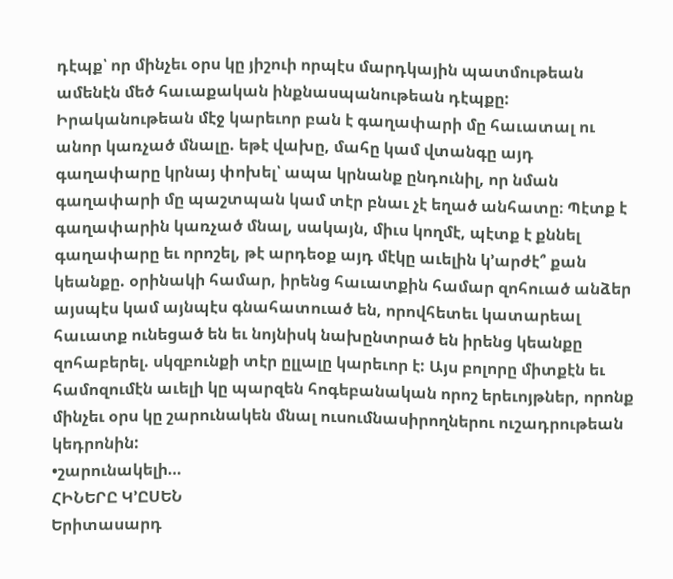դէպք՝ որ մինչեւ օրս կը յիշուի որպէս մարդկային պատմութեան ամենէն մեծ հաւաքական ինքնասպանութեան դէպքը:
Իրականութեան մէջ կարեւոր բան է գաղափարի մը հաւատալ ու անոր կառչած մնալը. եթէ վախը, մահը կամ վտանգը այդ գաղափարը կրնայ փոխել՝ ապա կրնանք ընդունիլ, որ նման գաղափարի մը պաշտպան կամ տէր բնաւ չէ եղած անհատը։ Պէտք է գաղափարին կառչած մնալ, սակայն, միւս կողմէ, պէտք է քննել գաղափարը եւ որոշել, թէ արդեօք այդ մէկը աւելին կ՚արժէ՞ քան կեանքը. օրինակի համար, իրենց հաւատքին համար զոհուած անձեր այսպէս կամ այնպէս գնահատուած են, որովհետեւ կատարեալ հաւատք ունեցած են եւ նոյնիսկ նախընտրած են իրենց կեանքը զոհաբերել. սկզբունքի տէր ըլլալը կարեւոր է: Այս բոլորը միտքէն եւ համոզումէն աւելի կը պարզեն հոգեբանական որոշ երեւոյթներ, որոնք մինչեւ օրս կը շարունակեն մնալ ուսումնասիրողներու ուշադրութեան կեդրոնին:
•շարունակելի…
ՀԻՆԵՐԸ Կ՚ԸՍԵՆ
Երիտասարդ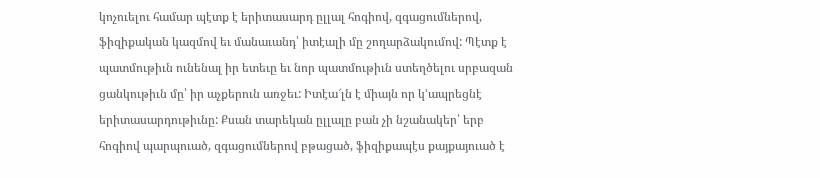կոչուելու համար պէտք է երիտասարդ ըլլալ հոգիով, զգացումներով, ֆիզիքական կազմով եւ մանաւանդ՝ իտէալի մը շողարձակումով: Պէտք է պատմութիւն ունենալ իր ետեւը եւ նոր պատմութիւն ստեղծելու սրբազան ցանկութիւն մը՝ իր աչքերուն առջեւ: Իտէա՜լն է միայն որ կ՚ապրեցնէ երիտասարդութիւնը: Քսան տարեկան ըլլալը բան չի նշանակեր՝ երբ հոգիով պարպուած, զգացումներով բթացած, ֆիզիքապէս քայքայուած է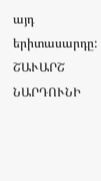այդ երիտասարդը:
ՇԱՒԱՐՇ ՆԱՐԴՈՒՆԻ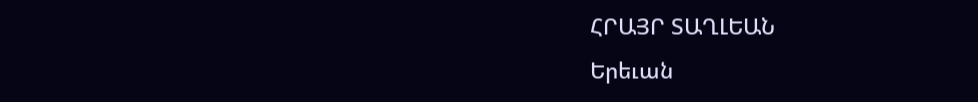ՀՐԱՅՐ ՏԱՂԼԵԱՆ
Երեւան